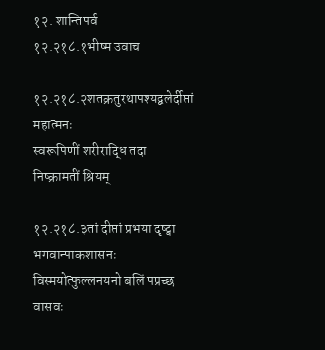१२. शान्तिपर्व
१२.२१८.१भीष्म उवाच

१२.२१८.२शतक्रतुरथापश्यद्बलेर्दीप्तां महात्मनः
स्वरूपिणीं शरीराद्धि तदा निष्क्रामतीं श्रियम्

१२.२१८.३तां दीप्तां प्रभया दृष्ट्वा भगवान्पाकशासनः
विस्मयोत्फुल्लनयनो बलिं पप्रच्छ वासवः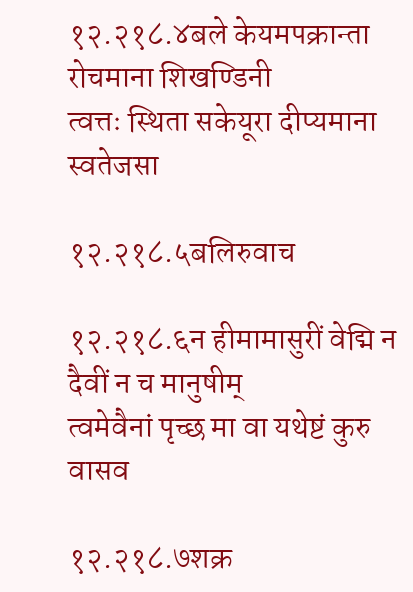१२.२१८.४बले केयमपक्रान्ता रोचमाना शिखण्डिनी
त्वत्तः स्थिता सकेयूरा दीप्यमाना स्वतेजसा

१२.२१८.५बलिरुवाच

१२.२१८.६न हीमामासुरीं वेद्मि न दैवीं न च मानुषीम्
त्वमेवैनां पृच्छ मा वा यथेष्टं कुरु वासव

१२.२१८.७शक्र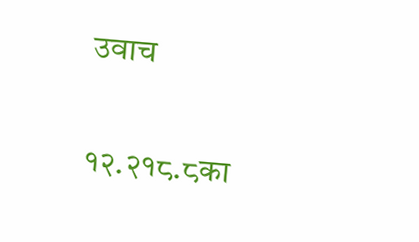उवाच

१२.२१८.८का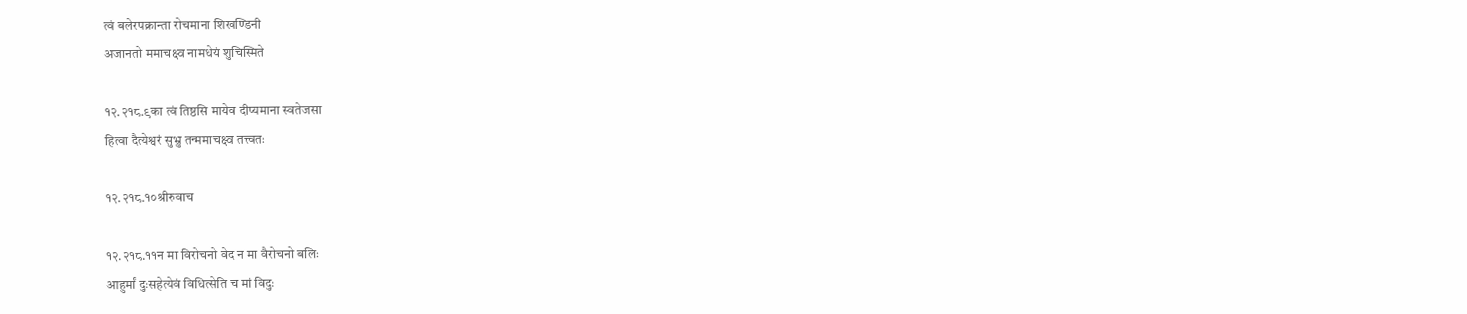त्वं बलेरपक्रान्ता रोचमाना शिखण्डिनी
अजानतो ममाचक्ष्व नामधेयं शुचिस्मिते

१२.२१८.९का त्वं तिष्ठसि मायेव दीप्यमाना स्वतेजसा
हित्वा दैत्येश्वरं सुभ्रु तन्ममाचक्ष्व तत्त्वतः

१२.२१८.१०श्रीरुवाच

१२.२१८.११न मा विरोचनो वेद न मा वैरोचनो बलिः
आहुर्मां दुःसहेत्येवं विधित्सेति च मां विदुः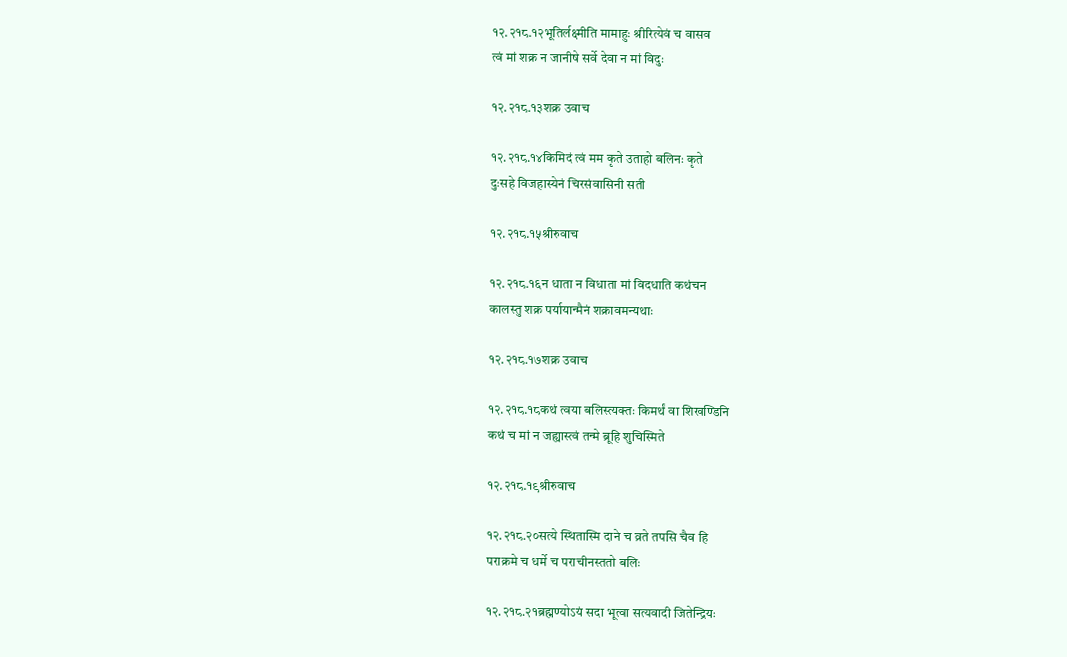१२.२१८.१२भूतिर्लक्ष्मीति मामाहुः श्रीरित्येवं च वासव
त्वं मां शक्र न जानीषे सर्वे देवा न मां विदुः

१२.२१८.१३शक्र उवाच

१२.२१८.१४किमिदं त्वं मम कृते उताहो बलिनः कृते
दुःसहे विजहास्येनं चिरसंवासिनी सती

१२.२१८.१५श्रीरुवाच

१२.२१८.१६न धाता न विधाता मां विदधाति कथंचन
कालस्तु शक्र पर्यायान्मैनं शक्रावमन्यथाः

१२.२१८.१७शक्र उवाच

१२.२१८.१८कथं त्वया बलिस्त्यक्तः किमर्थं वा शिखण्डिनि
कथं च मां न जह्यास्त्वं तन्मे ब्रूहि शुचिस्मिते

१२.२१८.१९श्रीरुवाच

१२.२१८.२०सत्ये स्थितास्मि दाने च व्रते तपसि चैव हि
पराक्रमे च धर्मे च पराचीनस्ततो बलिः

१२.२१८.२१ब्रह्मण्योऽयं सदा भूत्वा सत्यवादी जितेन्द्रियः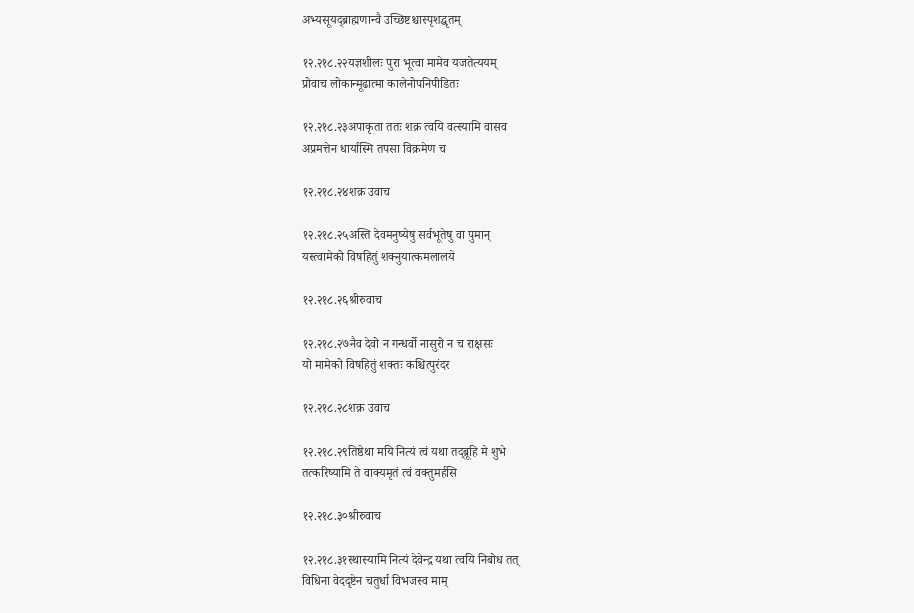अभ्यसूयद्ब्राह्मणान्वै उच्छिष्टश्चास्पृशद्घृतम्

१२.२१८.२२यज्ञशीलः पुरा भूत्वा मामेव यजतेत्ययम्
प्रोवाच लोकान्मूढात्मा कालेनोपनिपीडितः

१२.२१८.२३अपाकृता ततः शक्र त्वयि वत्स्यामि वासव
अप्रमत्तेन धार्यास्मि तपसा विक्रमेण च

१२.२१८.२४शक्र उवाच

१२.२१८.२५अस्ति देवमनुष्येषु सर्वभूतेषु वा पुमान्
यस्त्वामेको विषहितुं शक्नुयात्कमलालये

१२.२१८.२६श्रीरुवाच

१२.२१८.२७नैव देवो न गन्धर्वो नासुरो न च राक्षसः
यो मामेको विषहितुं शक्तः कश्चित्पुरंदर

१२.२१८.२८शक्र उवाच

१२.२१८.२९तिष्ठेथा मयि नित्यं त्वं यथा तद्ब्रूहि मे शुभे
तत्करिष्यामि ते वाक्यमृतं त्वं वक्तुमर्हसि

१२.२१८.३०श्रीरुवाच

१२.२१८.३१स्थास्यामि नित्यं देवेन्द्र यथा त्वयि निबोध तत्
विधिना वेददृष्टेन चतुर्धा विभजस्व माम्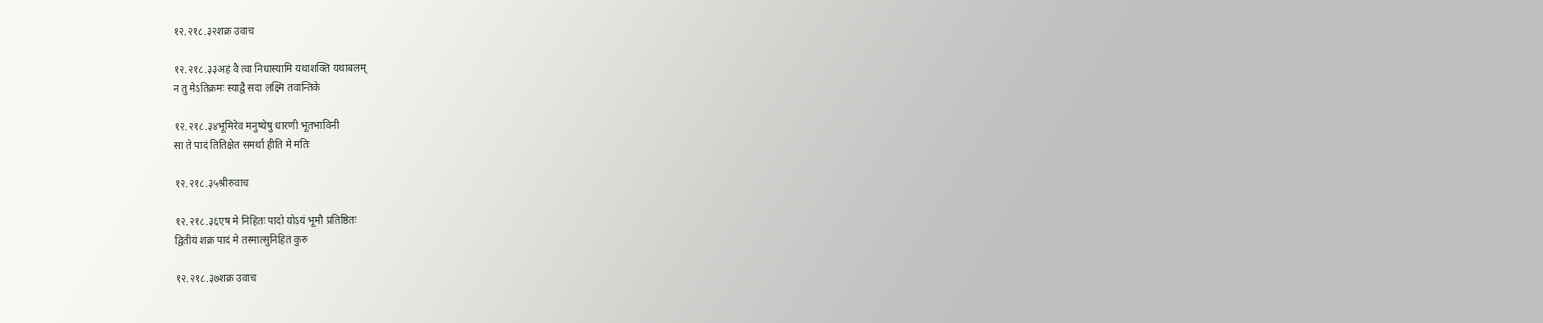१२.२१८.३२शक्र उवाच

१२.२१८.३३अहं वै त्वा निधास्यामि यथाशक्ति यथाबलम्
न तु मेऽतिक्रमः स्याद्वै सदा लक्ष्मि तवान्तिके

१२.२१८.३४भूमिरेव मनुष्येषु धारणी भूतभाविनी
सा ते पादं तितिक्षेत समर्था हीति मे मतिः

१२.२१८.३५श्रीरुवाच

१२.२१८.३६एष मे निहितः पादो योऽयं भूमौ प्रतिष्ठितः
द्वितीयं शक्र पादं मे तस्मात्सुनिहितं कुरु

१२.२१८.३७शक्र उवाच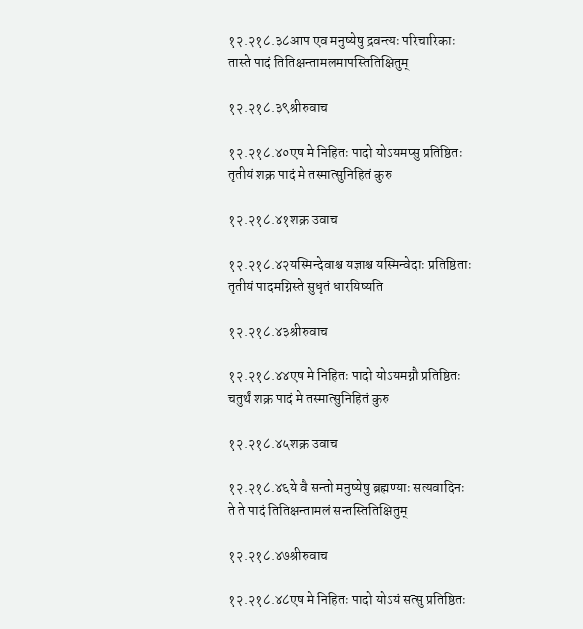१२.२१८.३८आप एव मनुष्येषु द्रवन्त्यः परिचारिकाः
तास्ते पादं तितिक्षन्तामलमापस्तितिक्षितुम्

१२.२१८.३९श्रीरुवाच

१२.२१८.४०एष मे निहितः पादो योऽयमप्सु प्रतिष्ठितः
तृतीयं शक्र पादं मे तस्मात्सुनिहितं कुरु

१२.२१८.४१शक्र उवाच

१२.२१८.४२यस्मिन्देवाश्च यज्ञाश्च यस्मिन्वेदाः प्रतिष्ठिताः
तृतीयं पादमग्निस्ते सुधृतं धारयिष्यति

१२.२१८.४३श्रीरुवाच

१२.२१८.४४एष मे निहितः पादो योऽयमग्नौ प्रतिष्ठितः
चतुर्थं शक्र पादं मे तस्मात्सुनिहितं कुरु

१२.२१८.४५शक्र उवाच

१२.२१८.४६ये वै सन्तो मनुष्येषु ब्रह्मण्याः सत्यवादिनः
ते ते पादं तितिक्षन्तामलं सन्तस्तितिक्षितुम्

१२.२१८.४७श्रीरुवाच

१२.२१८.४८एष मे निहितः पादो योऽयं सत्सु प्रतिष्ठितः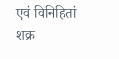एवं विनिहितां शक्र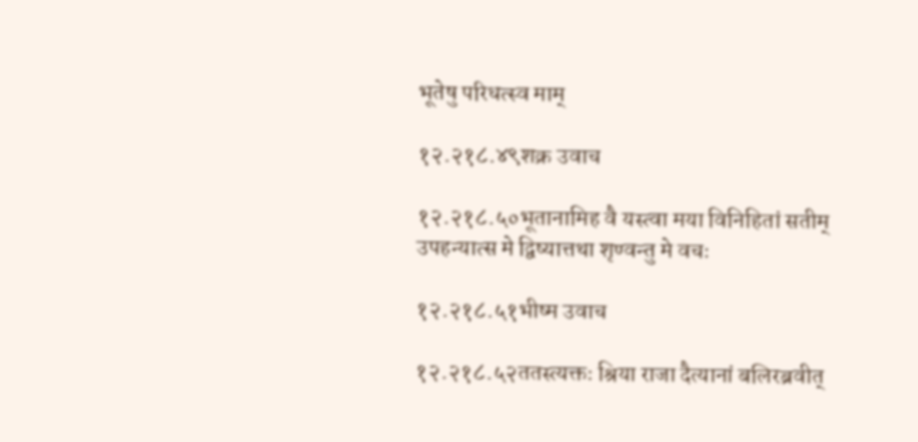भूतेषु परिधत्स्व माम्

१२.२१८.४९शक्र उवाच

१२.२१८.५०भूतानामिह वै यस्त्वा मया विनिहितां सतीम्
उपहन्यात्स मे द्विष्यात्तथा शृण्वन्तु मे वचः

१२.२१८.५१भीष्म उवाच

१२.२१८.५२ततस्त्यक्तः श्रिया राजा दैत्यानां बलिरब्रवीत्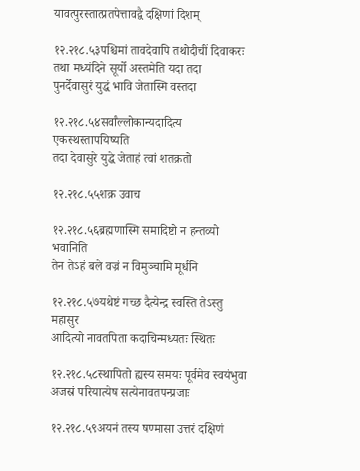यावत्पुरस्तात्प्रतपेत्तावद्वै दक्षिणां दिशम्

१२.२१८.५३पश्चिमां तावदेवापि तथोदीचीं दिवाकरः
तथा मध्यंदिने सूर्यो अस्तमेति यदा तदा
पुनर्देवासुरं युद्धं भावि जेतास्मि वस्तदा

१२.२१८.५४सर्वाँल्लोकान्यदादित्य एकस्थस्तापयिष्यति
तदा देवासुरे युद्धे जेताहं त्वां शतक्रतो

१२.२१८.५५शक्र उवाच

१२.२१८.५६ब्रह्मणास्मि समादिष्टो न हन्तव्यो भवानिति
तेन तेऽहं बले वज्रं न विमुञ्चामि मूर्धनि

१२.२१८.५७यथेष्टं गच्छ दैत्येन्द्र स्वस्ति तेऽस्तु महासुर
आदित्यो नावतपिता कदाचिन्मध्यतः स्थितः

१२.२१८.५८स्थापितो ह्यस्य समयः पूर्वमेव स्वयंभुवा
अजस्रं परियात्येष सत्येनावतपन्प्रजाः

१२.२१८.५९अयनं तस्य षण्मासा उत्तरं दक्षिणं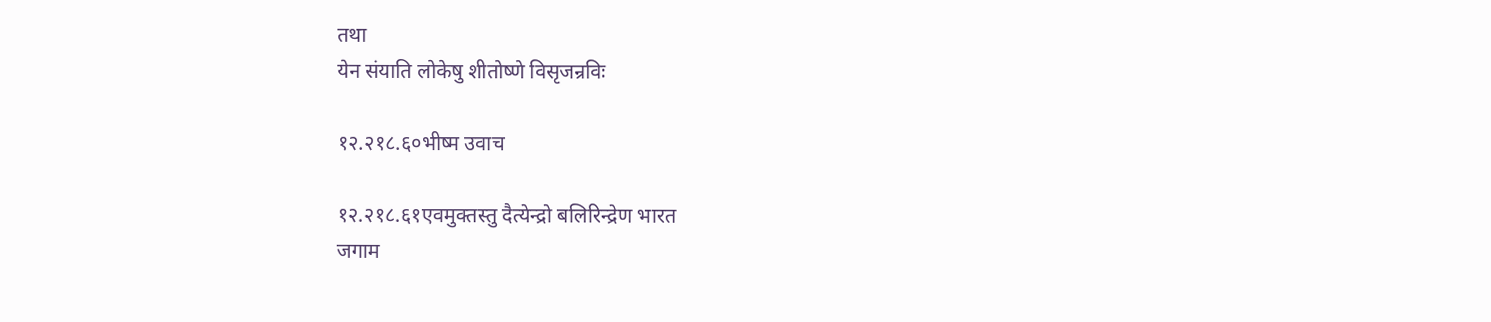तथा
येन संयाति लोकेषु शीतोष्णे विसृजन्रविः

१२.२१८.६०भीष्म उवाच

१२.२१८.६१एवमुक्तस्तु दैत्येन्द्रो बलिरिन्द्रेण भारत
जगाम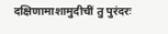दक्षिणामाशामुदीचीं तु पुरंदरः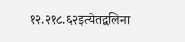१२.२१८.६२इत्येतद्बलिना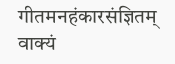गीतमनहंकारसंज्ञितम्
वाक्यं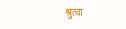श्रुत्वा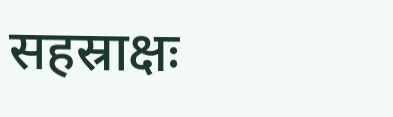सहस्राक्षः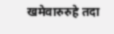खमेवारुरुहे तदा